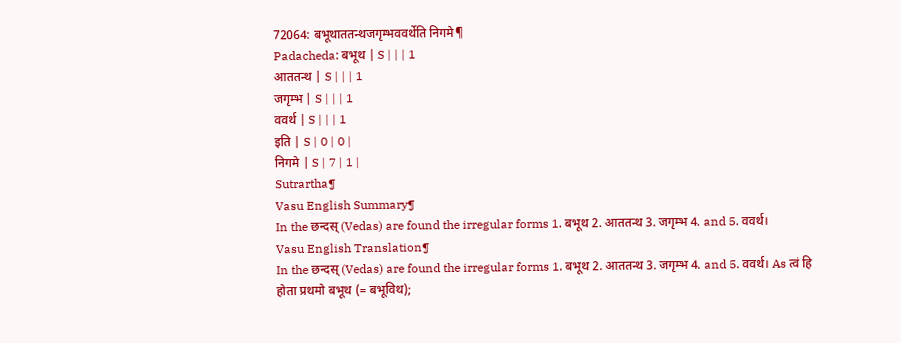72064: बभूथाततन्थजगृम्भववर्थेति निगमे¶
Padacheda: बभूथ | S | | | 1
आततन्थ | S | | | 1
जगृम्भ | S | | | 1
ववर्थ | S | | | 1
इति | S | 0 | 0 |
निगमे | S | 7 | 1 |
Sutrartha¶
Vasu English Summary¶
In the छन्दस् (Vedas) are found the irregular forms 1. बभूथ 2. आततन्थ 3. जगृम्भ 4. and 5. ववर्थ।
Vasu English Translation¶
In the छन्दस् (Vedas) are found the irregular forms 1. बभूथ 2. आततन्थ 3. जगृम्भ 4. and 5. ववर्थ। As त्वं हि होता प्रथमो बभूथ (= बभूविथ);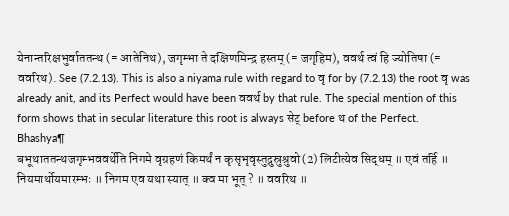येनान्तरिक्षभुर्वाततन्थ (= आतेनिथ), जगृम्भा ते दक्षिणमिन्द्र हस्तम् (= जगृहिम), ववर्थ त्वं हि ज्योतिषा (= ववरिथ). See (7.2.13). This is also a niyama rule with regard to वृ for by (7.2.13) the root वृ was already anit, and its Perfect would have been ववर्थ by that rule. The special mention of this form shows that in secular literature this root is always सेट् before थ of the Perfect.
Bhashya¶
बभूथाततन्थजगृम्भववर्थेति निगमे वृग्रहणं किमर्थं न कृसृभृवृस्तुद्रुस्रुश्रुवो(2) लिटीत्येव सिद्धम् ॥ एवं तर्हि ॥ नियमार्थोयमारम्भः ॥ निगम एव यथा स्यात् ॥ क्व मा भूत् ? ॥ ववरिथ ॥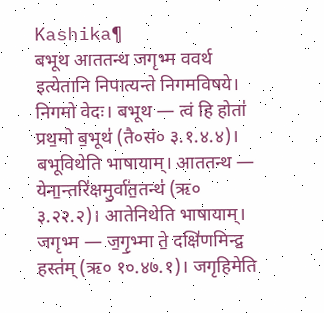Kashika¶
बभूथ आततन्थ जगृभ्म ववर्थ इत्येतानि निपात्यन्ते निगमविषये। निगमो वेदः। बभूथ — त्वं हि होता॑ प्रथ॒मो ब॒भूथ॑ (तै०सं० ३.१.४.४)। बभूविथेति भाषायाम्। आततन्थ — येना॒न्तरि॑क्षमु॒र्वा॑त॒तन्थ॑ (ऋ० ३.२२.२)। आतेनिथेति भाषायाम्। जगृभ्म — ज॒गृ॒भ्मा ते॒ दक्षि॑णमिन्द्र॒ हस्त॑म् (ऋ० १०.४७.१)। जगृहिमेति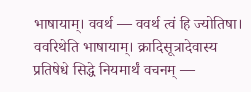भाषायाम्। ववर्थ — ववर्थ त्वं हि ज्योतिषा। ववरिथेति भाषायाम्। क्रादिसूत्रादेवास्य प्रतिषेधे सिद्धे नियमार्थं वचनम् —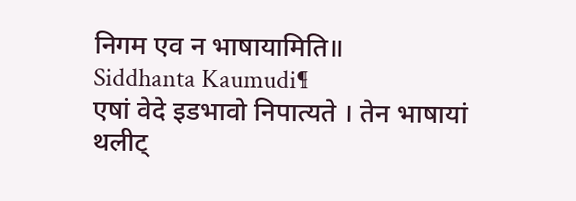निगम एव न भाषायामिति॥
Siddhanta Kaumudi¶
एषां वेदे इडभावो निपात्यते । तेन भाषायां थलीट्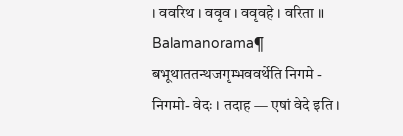। ववरिथ । ववृव । ववृवहे । वरिता ॥
Balamanorama¶
बभूथाततन्थजगृम्भववर्थेति निगमे - निगमो- वेदः । तदाह — एषां वेदे इति ।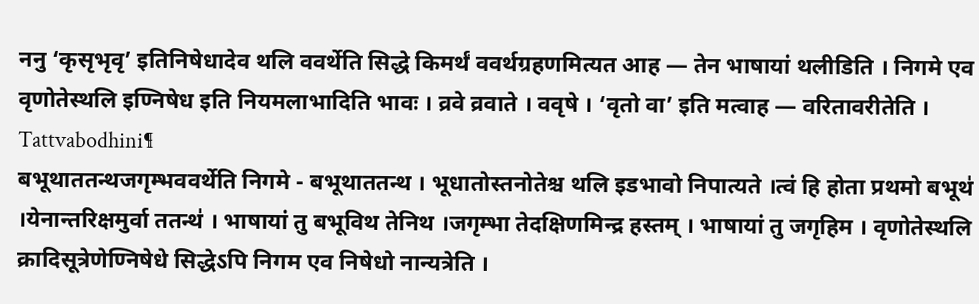ननु ‘कृसृभृवृ’ इतिनिषेधादेव थलि ववर्थेति सिद्धे किमर्थं ववर्थग्रहणमित्यत आह — तेन भाषायां थलीडिति । निगमे एव वृणोतेस्थलि इण्निषेध इति नियमलाभादिति भावः । व्रवे व्रवाते । ववृषे । ‘वृतो वा’ इति मत्वाह — वरितावरीतेति ।
Tattvabodhini¶
बभूथाततन्थजगृम्भववर्थेति निगमे - बभूथाततन्थ । भूधातोस्तनोतेश्च थलि इडभावो निपात्यते ।त्वं हि होता प्रथमो बभूथ॑ ।येनान्तरिक्षमुर्वा ततन्थ॑ । भाषायां तु बभूविथ तेनिथ ।जगृम्भा तेदक्षिणमिन्द्र हस्तम् । भाषायां तु जगृहिम । वृणोतेस्थलि क्रादिसूत्रेणेण्निषेधे सिद्धेऽपि निगम एव निषेधो नान्यत्रेति ।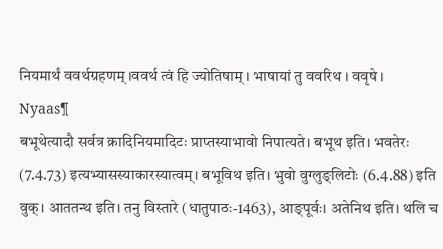नियमार्थं ववर्थग्रहणम् ।ववर्थ त्वं हि ज्योतिषाम् । भाषायां तु ववरिथ । ववृषे ।
Nyaas¶
बभूथेत्यादौ सर्वत्र क्रादिनियमादिटः प्राप्तस्याभावो निपात्यते। बभूथ इति। भवतेरः (7.4.73) इत्यभ्यासस्याकारस्यात्वम्। बभूविथ इति। भुवो वुग्लुङ्लिटोः (6.4.88) इति वुक्। आततन्थ इति। तनु विस्तारे (धातुपाठः-1463), आङ्पूर्वः। अतेनिथ इति। थलि च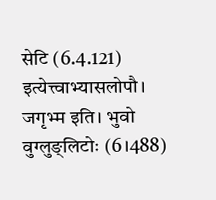सेटि (6.4.121) इत्येत्त्वाभ्यासलोपौ। जगृभ्म इति। भुवो वुग्लुङ्लिटोः (6।488)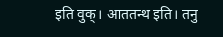इति वुक्। आततन्थ इति। तनु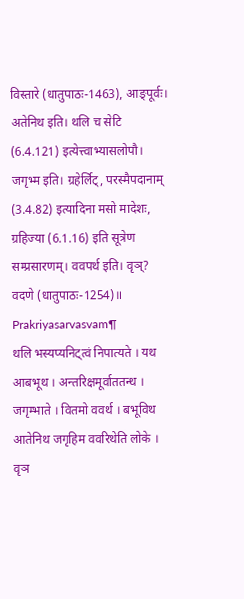विस्तारे (धातुपाठः-1463), आङ्पूर्वः। अतेनिथ इति। थलि च सेटि (6.4.121) इत्येत्त्वाभ्यासलोपौ। जगृभ्म इति। ग्रहेर्लिट्, परस्मैपदानाम् (3.4.82) इत्यादिना मसो मादेशः, ग्रहिज्या (6.1.16) इति सूत्रेण सम्प्रसारणम्। ववपर्थ इति। वृञ्? वदणे (धातुपाठः-1254)॥
Prakriyasarvasvam¶
थलि भस्यप्यनिट्त्वं निपात्यते । यथ आबभूथ । अन्तरिक्षमूर्वाततन्थ । जगृम्भाते । वितमो ववर्थ । बभूविथ आतेनिथ जगृहिम ववरिथेति लोके । वृञ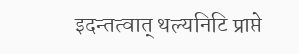इदन्तत्वात् थल्यनिटि प्राप्ते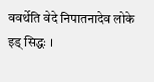ववर्थेति वेदे निपातनादेव लोके इड् सिद्धः ।